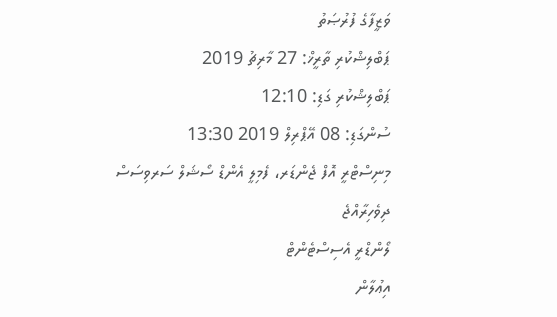ވަޒީފާގެ ފުރުޞަތު
ޕަބްލިޝްކުރި ތާރީޚް: 27 މާރިޗު 2019
ޕަބްލިޝްކުރި ގަޑި: 12:10
ސުންގަޑި: 08 އޭޕްރިލް 2019 13:30
މިނިސްޓްރީ އޮފް ޖެންޑަރ، ފެމިލީ އެންޑް ސޯޝަލް ސަރވިސަސް
ދިވެހިރާއްޖެ
ލޯންޑްރީ އެސިސްޓެންޓް
އިޢުލާން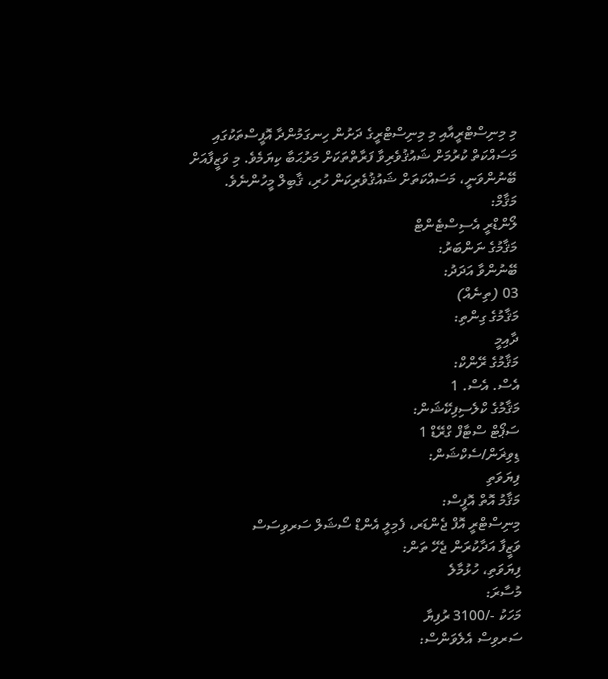މި މިނިސްޓްރީއާއި މި މިނިސްޓްރީގެ ދަށުން ހިނގަމުންދާ އޮފީސްތަކުގައި މަސައްކަތް ކުރުމަށް ޝައުޤުވެރިވާ ފަރާތްތަކަށް މަރުޙަބާ ކިޔަމެވެ. މި ވަޒީފާއަށް ބޭނުންވަނީ، މަސައްކަތަށް ޝައުޤުވެރިކަން ހުރި، ޤާބިލް މީހުންނެވެ.
މަޤާމް:
ލޯންޑްރީ އެސިސްޓެންޓް
މަޤާމުގެ ނަންބަރު:
ބޭނުންވާ އަދަދު:
03 (ތިނެއް)
މަޤާމުގެ ގިންތި:
ދާއިމީ
މަޤާމުގެ ރޭންކް:
އެސް. އެސް. 1
މަޤާމުގެ ކްލެސިފިކޭޝަން:
ސަޕޯޓް ސްޓާފް ގްރޭޑް 1
ޑިވިޜަން/ސެކްޝަން:
ފިޔަވަތި
މަޤާމު އޮތް އޮފީސް:
މިނިސްޓްރީ އޮފް ޖެންޑަރ، ފެމިލީ އެންޑް ސޯޝަލް ސަރވިސަސް
ވަޒީފާ އަދާކުރަން ޖެހޭ ތަން:
ފިޔަވަތި، ހުޅުމާލެ
މުސާރަ:
މަހަކު -/3100 ރުފިޔާ
ސަރވިސް އެލެވަންސް: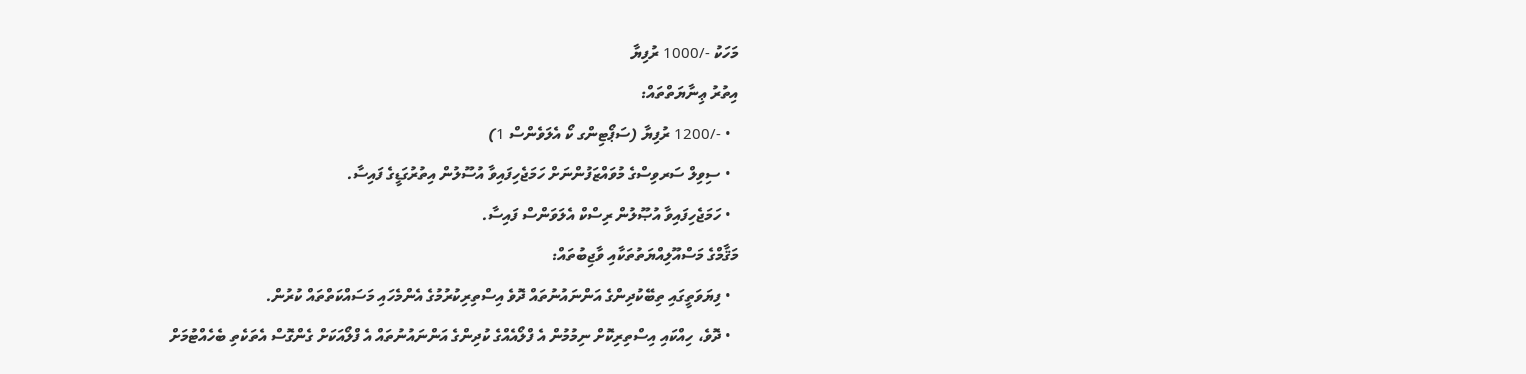މަހަކު -/1000 ރުފިޔާ
އިތުރު ޢިނާޔަތްތައް:
  • -/1200 ރުފިޔާ (ސަޕޯޓިންގ ކޯ އެލަވެންސް 1)
  • ސިވިލް ސަރވިސްގެ މުވައްޒަފުންނަށް ހަމަޖެހިފައިވާ އުސޫލުން އިތުރުގަޑީގެ ފައިސާ.
  • ހަމަޖެހިފައިވާ އުޞޫލުން ރިސްކް އެލަވަންސް ފައިސާ.
މަޤާމްގެ މަސްއޫލިއްޔަތުތަކާއި ވާޖިބުތައް:
  • ފިޔަވަތީގައި ތިބޭކުދިންގެ އަންނައުނުތައް ދޮވެ އިސްތިރިކުރުމުގެ އެންމެހައި މަސައްކަތްތައް ކުރުން.
  • ދޮވެ، ހިއްކައި އިސްތިރިކޮށް ނިމުމުން އެ ފްލޯއެއްގެ ކުދިންގެ އަންނައުނުތައް އެ ފްލޯއަކަށް ގެންގޮސް އެތަކެތި ބެހެއްޓުމަށް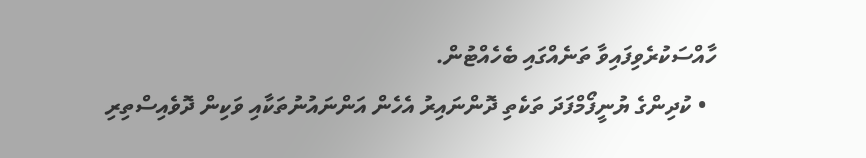ހާއްސަކުރެވިފައިވާ ތަނެއްގައި ބެހެއްޓުން.
  • ކުދިންގެ ޔުނީފޯމްފަދަ ތަކެތި ދޮންނައިރު އެހެން އަންނައުނުތަކާއި ވަކިން ދޮވެއިސްތިރި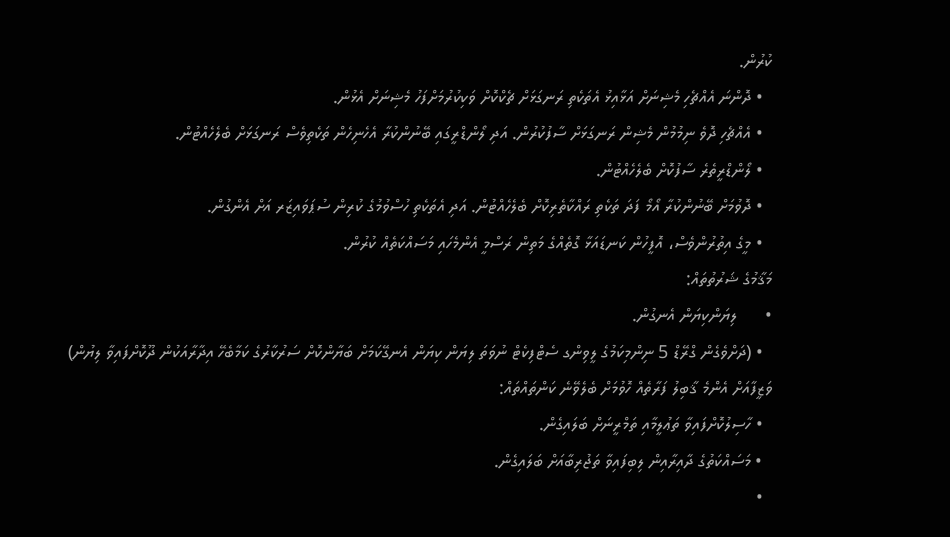ކުރުން.
  • ދޮންނަ އެއްޗެހި މެޝިނަށް އަޅާއިޅު އެތަކެތި ރަނގަޅަށް ޗެކްކޮށް ވަކިކުރުމަށްފަހު މެޝިނަށް އެޅުން.
  • އެއްޗެހި ދޮވެ ނިމުމުން މެޝިން ރަނގަޅަށް ސާފުކުރުން. އަދި ލޯންޑްރީގައި ބޭނުންކުރާ އެހެނިހެން ތަކެތިވެސް ރަނގަޅަށް ބެލެހެއްޓުން.
  • ލޯންޑްރީތެރެ ސާފުކޮށް ބެލެހެއްޓުން.
  • ދޮވުމަށް ބޭނުންކުރާ އޯމޯ ފަދަ ތަކެތި ރައްކާތެރިކޮށް ބެލެހެއްޓުން. އަދި އެތަކެތި ހުސްވުމުގެ ކުރިން ސުޕަވައިޒަރ އަށް އެންގުން.
  • މީގެ އިތުރުންވެސް، އޮފީހުން ކަނޑައަޅާ ގޮތެއްގެ މަތިން ރަސްމީ އެންމެހައި މަސައްކަތެއް ކުރުން.
މަޤާމުގެ ޝަރުތުތައް:
•      ލިޔަންކިޔަން އެނގުން.
  • (ދަށްވެގެން ގްރޭޑް 5 ނިންމިކަމުގެ ލީވިންގ ސެޓްފިކެޓް ނުވަތަ ލިޔަން ކިޔަން އެނގޭކަމަށް ބަޔާންކޮށް ސަރުކާރުގެ ކަމާބެހޭ އިދާރާއަކުން ދޫކޮށްފައިވާ ލިޔުން)
ވަޒީފާއަށް އެންމެ ޤާބިލު ފަރާތެއް ހޮވުމަށް ބެލެވޭނެ ކަންތައްތައް:
  • ހާސިލުކޮށްފައިވާ ތަޢުލީމާއި ތަމްރީނަށް ބަލައިގެން.
  • މަސައްކަތުގެ ދާއިރާއިން ލިބިފައިވާ ތަޖުރިބާއަށް ބަލައިގެން.
  •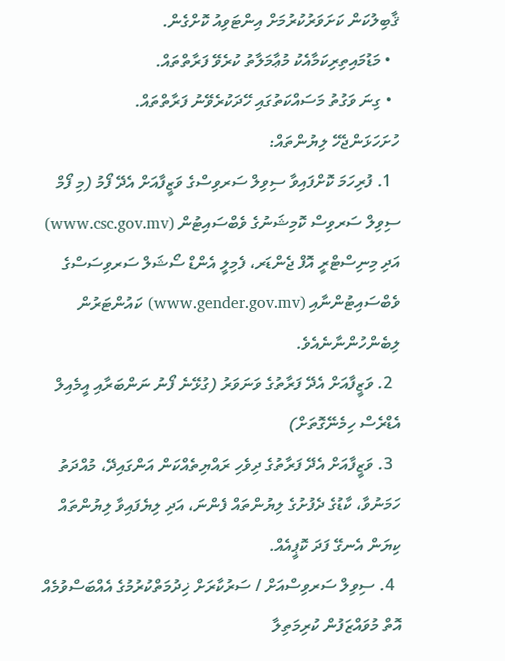ޤާބިލުކަން ކަށަވަރުކުރުމަށް އިންޓަވިއު ކޮށްގެން.
  • މަޑުމައިތިރިކަމާއެކު މުޢާމަލާތު ކުރެވޭ ފަރާތްތައް.
  • ގިނަ ވަގުތު މަސައްކަތުގައި ހޭދަކުރެވޭނު ފަރާތްތައް.
ހުށަހަޅަންޖެހޭ ލިޔުންތައް:
  1. ފުރިހަމަ ކޮށްފައިވާ ސިވިލް ސަރވިސްގެ ވަޒީފާއަށް އެދޭ ފޯމު (މި ފޯމް ސިވިލް ސަރވިސް ކޮމިޝަނުގެ ވެބްސައިޓުން (www.csc.gov.mv) އަދި މިނިސްޓްރީ އޮފް ޖެންޑަރ، ފެމިލީ އެންޑް ސޯޝަލް ސަރވިސަސްގެ ވެބްސައިޓުންނާއި (www.gender.gov.mv) ކައުންޓަރުން ލިބެންހުންނާނެއެވެ.
  2. ވަޒީފާއަށް އެދޭ ފަރާތުގެ ވަނަވަރު (ގުޅޭނެ ފޯނު ނަންބަރާއި އީމެއިލް އެޑްރެސް ހިމެނޭގޮތަށް)
  3. ވަޒީފާއަށް އެދޭ ފަރާތުގެ ދިވެހި ރައްޔިތެއްކަން އަންގައިދޭ، މުއްދަތު ހަމަނުވާ، ކާޑުގެ ދެފުށުގެ ލިޔުންތައް ފެންނަ، އަދި ލިޔެފައިވާ ލިޔުންތައް ކިޔަން އެނގޭ ފަދަ ކޮޕީއެއް.
  4. ސިވިލް ސަރވިސްއަށް / ސަރުކާރަށް ޚިދުމަތްކުރުމުގެ އެއްބަސްވުމެއް އޮތް މުވައްޒަފުން ކުރިމަތިލާ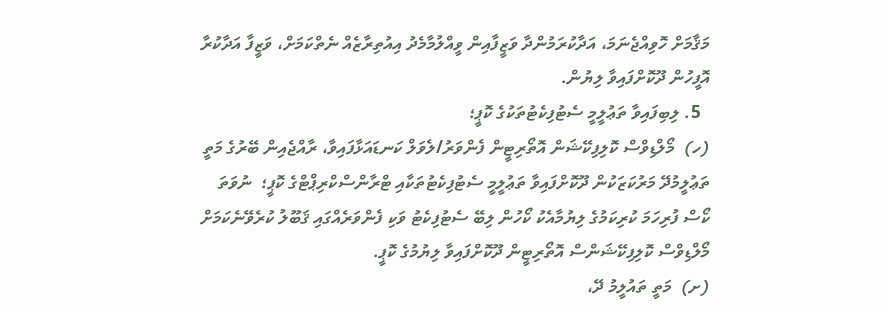މަޤާމަށް ހޮވިއްޖެނަމަ، އަދާކުރަމުންދާ ވަޒީފާއިން ވީއްލުމާމެދު އިއުތިރާޒެއް ނެތްކަމަށް، ވަޒީފާ އަދާކުރާ އޮފީހުން ދޫކޮށްފައިވާ ލިޔުން.
  5. ލިބިފައިވާ ތަޢުލީމީ ސެޓުފިކެޓުތަކުގެ ކޮޕީ؛
(ހ)  މޯލްޑިވްސް ކޮލިފިކޭޝަން އޮތޯރިޓީން ފެންވަރު/ލެވަލް ކަނޑައަޅާފައިވާ، ރާއްޖެއިން ބޭރުގެ މަތީ ތަޢުލީމުދޭ މަރުކަޒަކުން ދޫކޮށްފައިވާ ތަޢުލީމީ ސެޓުފިކެޓުތަކާއި ޓްރާންސްކްރިޕްޓްގެ ކޮޕީ؛  ނުވަތަ ކޯސް ފުރިހަމަ ކުރިކަމުގެ ލިޔުމާއެކު ކޯހުން ލިބޭ ސެޓުފިކެޓު ވަކި ފެންވަރެއްގައި ޤަބޫލު ކުރެވޭނެކަމަށް މޯލްޑިވްސް ކޮލިފިކޭޝަންސް އޮތޯރިޓީން ދޫކޮށްފައިވާ ލިޔުމުގެ ކޮޕީ.
(ށ)  މަތީ ތައުލީމު ދޭ،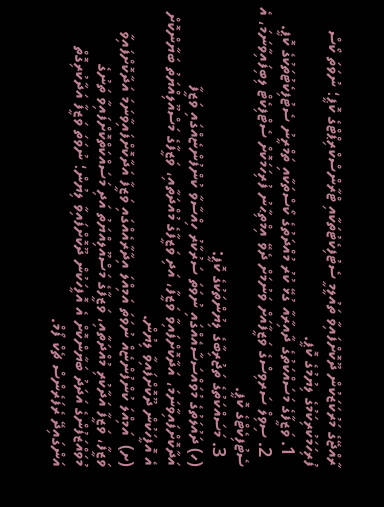ރާއްޖޭގެ މަރުކަޒަކުން ދޫކޮށްފައިވާ ތައުލީމީ ސެޓުފިކެޓުތަކާއި ޓްރާންސްކްރިޕްޓްގެ ކޮޕީ؛ ނުވަތަ ކޯސް ފުރިހަމަކުރިކަމުގެ ލިޔުމުގެ ކޮޕީ.
  1. ވަޒީފާގެ މަސައްކަތުގެ ދާއިރާއާ ގުޅޭ ކުރު މުއްދަތުގެ ކޯސްތަކާއި ތަމްރީނު ސެޓުފިކެޓުތަކުގެ ކޮޕީ.
  2. ސިވިލް ސަރވިސްގެ ވަޒީފާއަށް ވަނުމަށް ދެވޭ އިމްތިޙާނު ފުރިހަމަކޮށް ސެޓްފިކެޓް ލިބިފައިވާނަމަ، އެ ސެޓުފިކެޓްގެ ކޮޕީ.
  3. މަސައްކަތުގެ ތަޖުރިބާގެ ލިޔުންތަކުގެ ކޮޕީ:
(ހ) ދައުލަތުގެ މުވައްސަސާއެއްގައި ނުވަތަ ސަރުކާރު ހިއްސާވާ ކުންފުންޏެއްގައި ވަޒީފާ އަދާކޮށްފައިވާނަމަ، އަދާކޮށްފައިވާ ވަޒީފާ، އަދި ވަޒީފާގެ މުއްދަތާއި، ވަޒީފާގެ މަސްއޫލިއްޔަތު ބަޔާންކޮށް އެ އޮފީހަކުން ދޫކޮށްފައިވާ ލިޔުން.
(ށ)  އަމިއްލަ ކުންފުންޏެއް ނުވަތަ އަމިއްލަ އިދާރާއެއްގައި ވަޒީފާ އަދާކޮށްފައިވާނަމަ އަދާކޮށްފައިވާ ވަޒީފާ، ވަޒީފާ އަދާކުރި މުއްދަތާއި، ވަޒީފާގެ މަސްއޫލިއްޔަތު އަދި މަސައްކަތްކޮށްފައިވާ ތަނުގެ މުވައްޒަފުންގެ އަދަދު ބަޔާންކޮށް އެ އޮފީހަކުން ދޫކޮށްފައިވާ ލިޔުން؛ ނުވަތަ ވަޒީފާ އަދާކުރިގޮތް އަންގައިދޭ ރެފަރެންސް ޗެކް ފޯމް.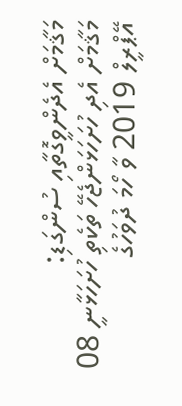މަޤާމަށް އެދެންވީގޮތާއި ސުންގަޑި:
މަޤާމަށް އެދި ހުށަހަޅަންޖެހޭ ތަކެތި ހުށަހަޅާނީ 08 އޭޕްރީލް 2019 ވާ ހޯމަ ދުވަހުގެ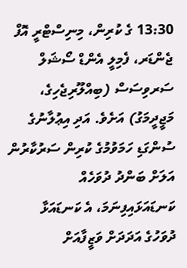13:30 ގެ ކުރިން، މިނިސްޓްރީ އޮފް ޖެންޑަރ، ފެމިލީ އެންޑް ސޯޝަލް ސަރވިސަސް (ބިއްލޫރިޖެހިގެ، މަޖީދީމަގު) އަށެވެ. އަދި އިޢުލާނުގެ ސުންގަޑި ހަމަވުމުގެ ކުރިން ސަރުކާރުން އަލަށް ބަންދު ދުވަހެއް ކަނޑައަޅައިފިނަމަ، އެ ކަނޑައަޅާ ދުވަހުގެ އަދަދަށް ވަޒީފާއަށް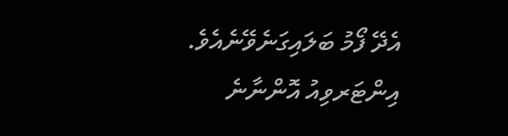އެދޭ ފޯމު ބަލައިގަނެވޭނެއެވެ.
އިންޓަރވިއު އޮންނާނެ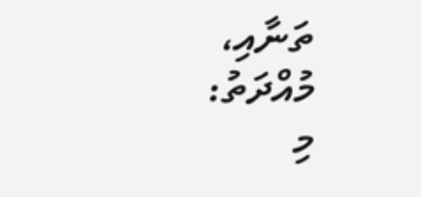ތަނާއި، މުއްދަތު:
މި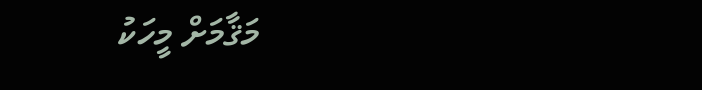މަޤާމަށް މީހަކު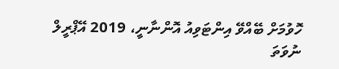ހޮވުމަށް ބޭއްވޭ އިންޓަވިއު އޮންނާނީ، 2019 އޭޕްރީލް ނުވަތަ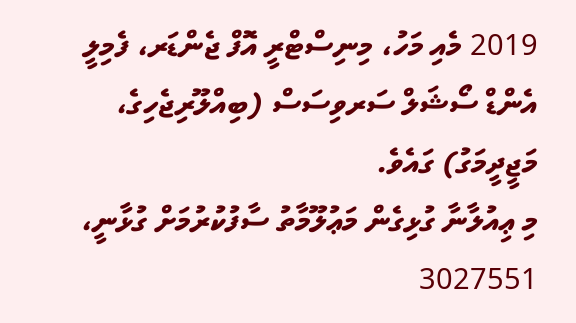2019 މެއި މަހު، މިނިސްޓްރީ އޮފް ޖެންޑަރ، ފެމިލީ އެންޑް ސޯޝަލް ސަރވިސަސް (ބިއްލޫރިޖެހިގެ، މަޖީދީމަގު) ގައެވެ.
މި ޢިއުލާނާ ގުޅިގެން މަޢުލޫމާތު ސާފުކުރުމަށް ގުޅާނީ، 3027551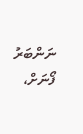ނަންބަރު ފޯނަށް،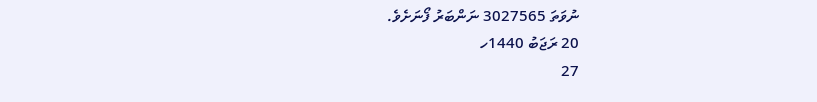ނުވަތަ 3027565 ނަންބަރު ފޯނަށެވެ.
20 ރަޖަބު 1440ހ
27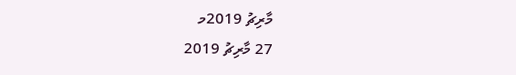މާރިޗު 2019މ
27 މާރިޗު 2019